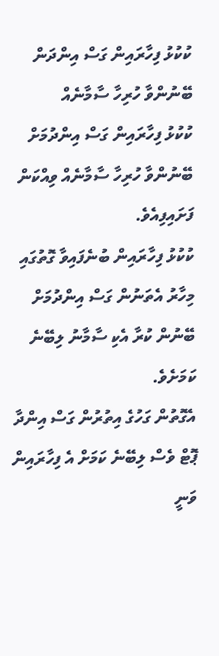ކުކުޅު ފިހާރައިން ގަސް އިންދަން ބޭނުންވާ ހުރިހާ ސާމާނެއް
ކުކުޅު ފިހާރައިން ގަސް އިންދުމަށް ބޭނުންވާ ހުރިހާ ސާމާނެއް ވިއްކަން ފަށައިފިއެވެ.
ކުކުޅު ފިހާރައިން ބުނެފައިވާ ގޮތުގައި މިހާރު އެތަނުން ގަސް އިންދުމަށް ބޭނުން ކުރާ އެކި ސާމާނު ލިބޭނެ ކަމަށެވެ.
އެގޮތުން ގަހުގެ އިތުރުން ގަސް އިންދާ ޕޮޓް ވެސް ލިބޭނެ ކަމަށް އެ ފިހާރައިން ވަނީ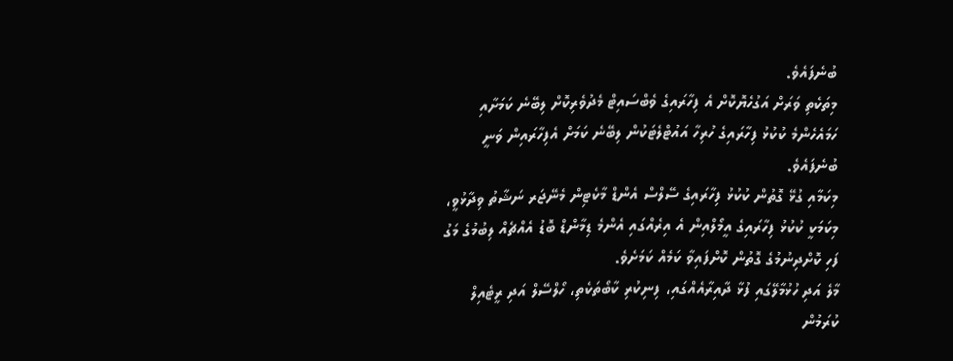ބުނެފައެވެ.
މިތަކެތި ވަރަށް އަގުހެޔޮކޮށް އެ ފިހާރައިގެ ވެބްސައިޓް މެދުވެރިކޮށް ލިބޭނެ ކަމަށާއި ހަމައެހެންމެ ކުކުޅު ފިހާރައިގެ ހުރިހާ އައުޓްލެޓަކުން ލިބޭނެ ކަމަށް އެފިހާރައިން ވަނީ ބުނެފައެވެ.
މިކަމާއި ގުޅޭ ގޮތުން ކުކުޅު ފިހާރައިގެ ސޭލްސް އެންޑް މާކެޓިން މެނޭޖަރ ނަޝާތު ވިދާޅުވީ، މިކަމަކީ ކުކުޅު ފިހާރައިގެ އީމޯލްއިން އެ އިރެއްގައި އެންމެ ޑިމާންޑް ބޮޑު އެއްޗެއް ލިބުމުގެ މަގު ފަހި ކޮށްދިނުމުގެ ގޮތުން ކޮށްފައިވާ ކަމެއް ކަމަށެވެ.
މާލެ އަދި ހުޅުމާލޭގައި ފުޅާ ދާއިރާއެއްގައި، ފިނިކުރި ކާބޯތަކެތި، ހޯލްސޭލް އަދި ރީޓެއިލް ކުރަމުން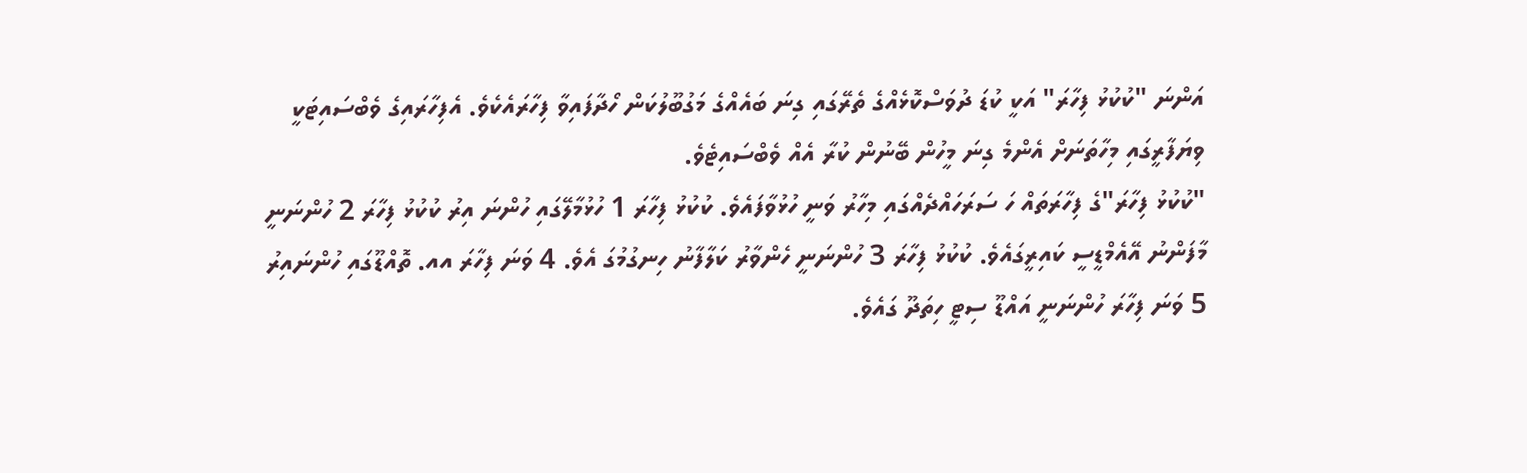އަންނަ "ކުކުޅު ފިހާރަ" އަކީ ކުޑަ ދުވަސްކޮޅެއްގެ ތެރޭގައި ގިނަ ބައެއްގެ މަގުބޫލުކަން ހޯދާފައިވާ ފިހާރައެކެވެ. އެފިހާރައިގެ ވެބްސައިޓަކީ ވިޔަފާރީގައި މިހާތަނަށް އެންމެ ގިނަ މީހުން ބޭނުން ކުރާ އެއް ވެބްސައިޓެވެ.
"ކުކުޅު ފިހާރަ"ގެ ފިހާރަތައް ހަ ސަރަހައްދެއްގައި މިހާރު ވަނީ ހުޅުވާފައެވެ. ކުކުޅު ފިހާރަ 1 ހުޅުމާލޭގައި ހުންނަ އިރު ކުކުޅު ފިހާރަ 2 ހުންނަނީ މާފަންނު އޭއެމްޑީސީ ކައިރީގައެވެ. ކުކުޅު ފިހާރަ 3 ހުންނަނީ ހެންވާރު ކަލާފާނު ހިނގުމުގަ އެވެ. 4 ވަނަ ފިހާރަ އއ. ތޮއްޑޫގައި ހުންނައިރު 5 ވަނަ ފިހާރަ ހުންނަނީ އައްޑޫ ސިޓީ ހިތަދޫ ގައެވެ.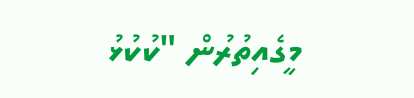މީގެއިތުރުން "ކުކުޅު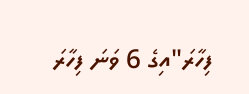ފިހާރަ"އިގެ 6 ވަނަ ފިހާރަ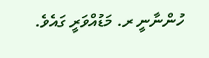ހުންނާނީ ރ. މަޑުއްވަރީ ގައެވެ.